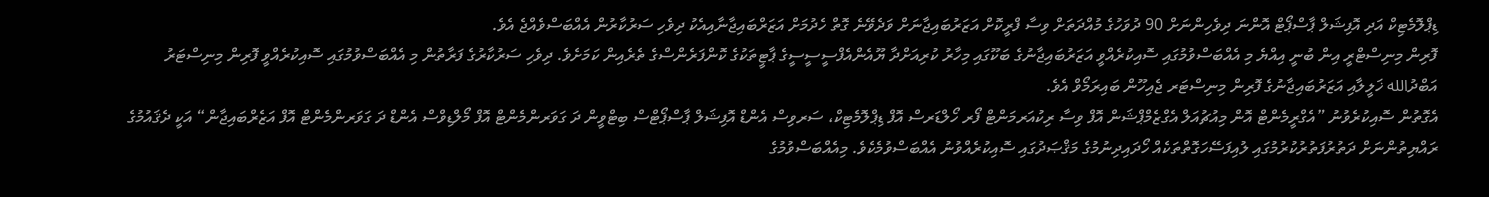ޑިޕްލޮމެޓިކް އަދި އޮފިޝަލް ޕާސްޕޯޓް އޮންނަ ދިވެހިންނަށް 90 ދުވަހުގެ މުއްދަތަށް ވިސާ ފްރީކޮށް އަޒަރުބައިޖާނަށް ވަދެވޭނެ ގޮތް ހެދުމަށް އަޒަރްބައިޖާނާއިއެކު ދިވެހި ސަރުކާރުން އެއްބަސްވެއްޖެ އެވެ.
ފޮރިން މިނިސްޓްރީ އިން ބުނީ އިއްޔެ މި އެއްބަސްވުމުގައި ސޮއިކުރެއްވީ އަޒަރުބައިޖާނުގެ ބަކޫގައި މިހާރު ކުރިއަށްދާ ޔޫއެންއެފްސީސީސީގެ ޕާޓީތަކުގެ ކޮންފަރެންސްގެ ތެރެއިން ކަމަށެވެ. ދިވެހި ސަރުކާރުގެ ފަރާތުން މި އެއްބަސްވުމުގައި ސޮއިކުރެއްވީ ފޮރިން މިނިސްޓަރު އަބްދުالله ޚަލީލާއި އަޒަރުބައިޖާނުގެ ފޮރިން މިނިސްޓަރ ޖެއިހޫން ބައިރަމޯވް އެވެ.
އެގޮތުން ސޮއިކުރެވުނު ”އެގްރީމެންޓް އޮން މިއުޗުއަލް އެގްޒެމްޕްޝަން އޮފް ވިސާ ރިކުއަރމަންޓް ފޯރ ހޯލްޑަރސް އޮފް ޑިޕްލޮމެޓިކް، ސަރވިސް އެންޑް އޮފިޝަލް ޕާސްޕޯޓްސް ބިޓްވީން ދަ ގަވަރންމެންޓް އޮފް މޯލްޑިވްސް އެންޑް ދަ ގަވަރންމެންޓް އޮފް އަޒެރްބައިޖާން“ އަކީ ދެޤައުމުގެ ރައްޔިތުންނަށް ދަތުރުފަތުރުކުރުމުގައި ލުއިފަސޭހަގޮތްތަކެއް ހޯދައިދިނުމުގެ މަޤްޞަދުގައި ސޮއިކުރެއްވުނު އެއްބަސްވުމެކެވެ. މިއެއްބަސްވުމުގެ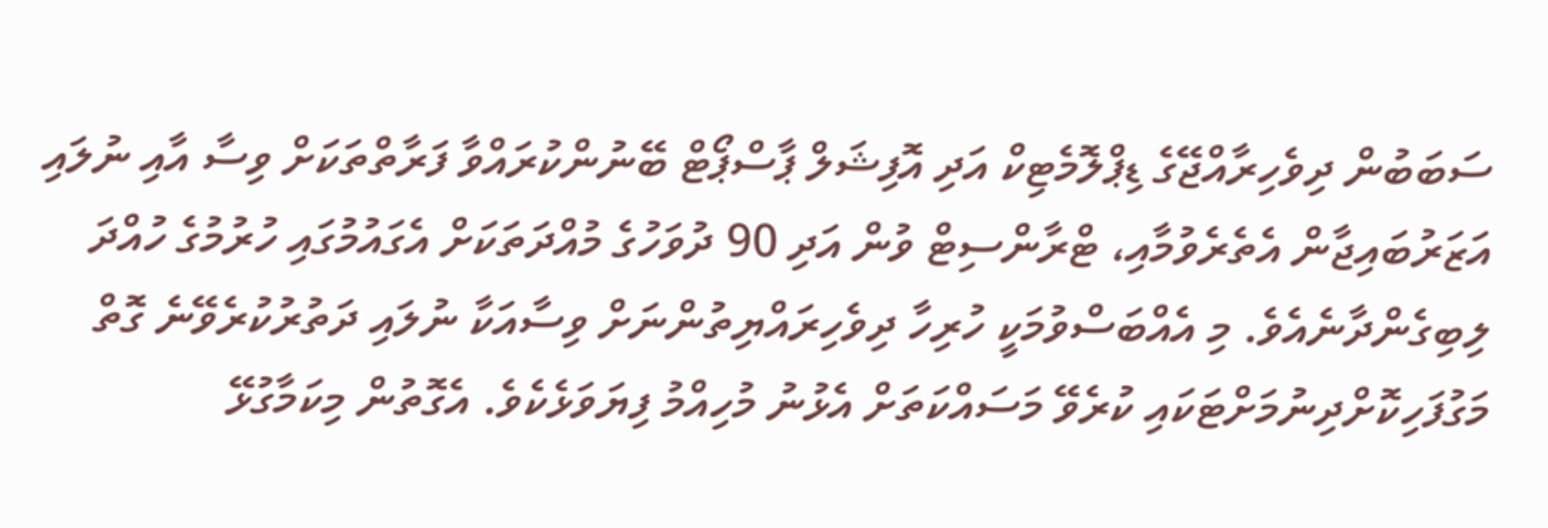ސަބަބުން ދިވެހިރާއްޖޭގެ ޑިޕްލޮމެޓިކް އަދި އޮފިޝަލް ޕާސްޕޯޓް ބޭނުންކުރައްވާ ފަރާތްތަކަށް ވިސާ އާއި ނުލައި އަޒަރުބައިޖާން އެތެރެވުމާއި، ޓްރާންސިޓް ވުން އަދި 90 ދުވަހުގެ މުއްދަތަކަށް އެގައުމުގައި ހުރުމުގެ ހުއްދަ ލިބިގެންދާނެއެވެ. މި އެއްބަސްވުމަކީ ހުރިހާ ދިވެހިރައްޔިތުންނަށް ވިސާއަކާ ނުލައި ދަތުރުކުރެވޭނެ ގޮތް މަގުފަހިކޮށްދިނުމަށްޓަކައި ކުރެވޭ މަސައްކަތަށް އެޅުނު މުހިއްމު ފިޔަވަޅެކެވެ. އެގޮތުން މިކަމާގުޅޭ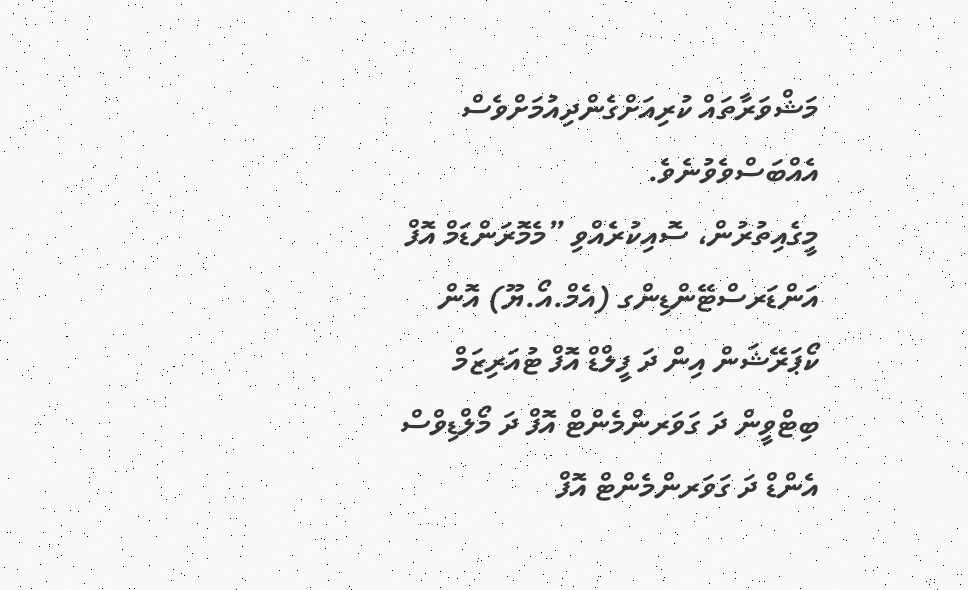މަޝްވަރާތައް ކުރިއަށްގެންދިއުމަށްވެސް އެއްބަސްވެވުނެވެ.
މީގެއިތުރުން، ސޮއިކުރެއްވި ”މެމޮރަންޑަމް އޮފް އަންޑަރސްޓޭންޑިންގ (އެމް.އޯ.ޔޫ) އޮން ކޯޕަރޭޝަން އިން ދަ ފީލްޑް އޮފް ޓުއަރިޒަމް ބިޓްވީން ދަ ގަވަރންމެންޓް އޮފް ދަ މޯލްޑިވްސް އެންޑް ދަ ގަވަރންމެންޓް އޮފް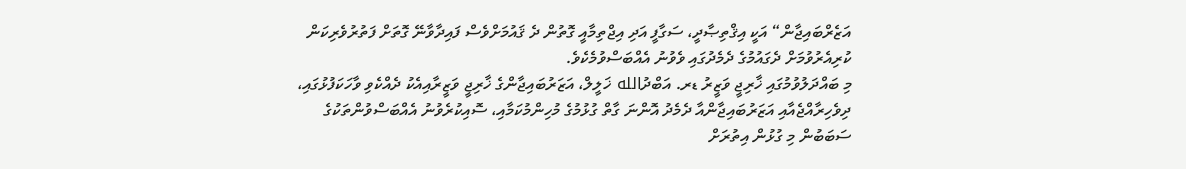އަޒެރްބައިޖާން“ އަކީ އިޤްތިޞާދީ، ސަގާފީ އަދި އިޖްތިމާއީ ގޮތުން ދެ ޤައުމަށްވެސް ފައިދާވާނޭ ގޮތަށް ފަތުރުވެރިކަން ކުރިއެރުވުމަށް ދެގައުމުގެ ދެމެދުގައި ވެވުނު އެއްބަސްވުމެކެވެ.
މި ބައްދަލުވުމުގައި ޚާރިޖީ ވަޒީރު ޑރ. އަބްދުالله ޚަލީލް، އަޒަރުބައިޖާންގެ ޚާރިޖީ ވަޒީރާއިއެކު ދެއްކެވި ވާހަކަފުޅުގައި، ދިވެހިރާއްޖެއާއި އަޒަރުބައިޖާންއާ ދެމެދު އޮންނަ ގާތް ގުޅުމުގެ މުހިންމުކަމާއި، ސޮއިކުރެވުނު އެއްބަސްވުންތަކުގެ ސަބަބުން މި ގުޅުން އިތުރަށް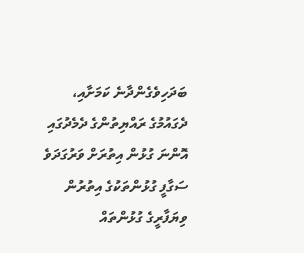ބަދަހިވެގެންދާނެ ކަމަށާއި، ދެގައުމުގެ ރައްޔިތުންގެ ދެމެދުގައި އޮންނަ ގުޅުން އިތުރަށް ވަރުގަދަވެ ސަގާފީ ގުޅުންތަކުގެ އިތުރުން ވިޔަފާރީގެ ގުޅުންތައް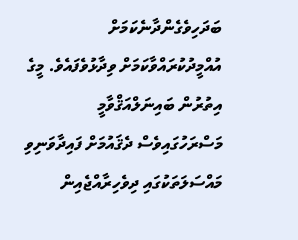ބަދަހިވެގެންދާނެކަމަށް އުއްމީދުކުރައްވާކަމަށް ވިދާޅުވެފައެވެ. މީގެ އިތުރުން ބައިނަލްއަޤްވާމީ މަސްރަހުގައިވެސް ދެޤައުމަށް ފައިދާވަނިވި މައްސަލަތަކުގައި ދިވެހިރާއްޖެއިން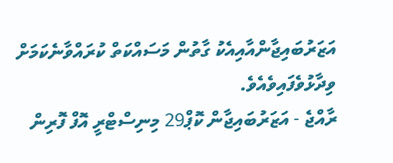އަޒަރުބައިޖާންއާއިއެކު ގާތުން މަސައްކަތް ކުރައްވާނެކަމަށް ވިދާޅުވެފައިވެއެވެ.
ރާއްޖެ - އަޒަރުބައިޖާން ކޮޕް29 މިނިސްޓްރީ އޮފް ފޮރިން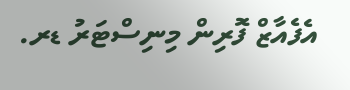އެފެއާޒް ފޮރިން މިނިސްޓަރު ޑރ.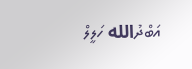އަބްދުالله ހަލީލް